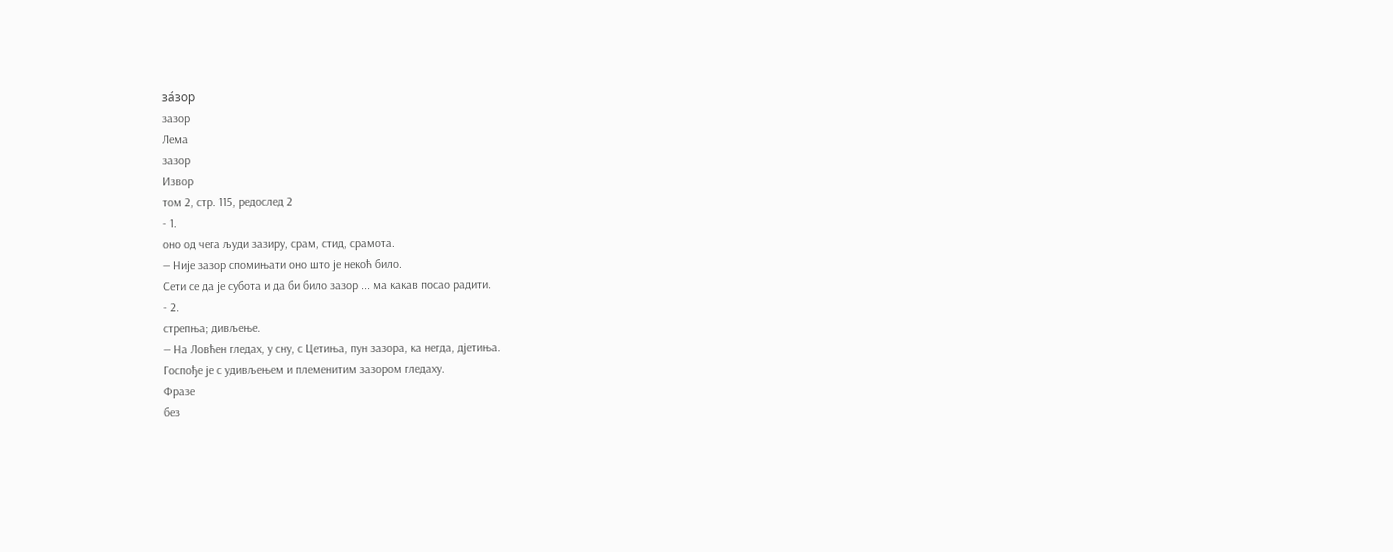за́зор
зазор
Лема
зазор
Извор
том 2, стр. 115, редослед 2
- 1.
оно од чега људи зазиру, срам, стид, срамота.
— Није зазор спомињати оно што је некоћ било.
Сети се да је субота и да би било зазор ... ма какав посао радити.
- 2.
стрепња; дивљење.
— На Ловћен гледах, у сну, с Цетиња, пун зазора, ка негда, дјетиња.
Госпође је с удивљењем и племенитим зазором гледаху.
Фразе
без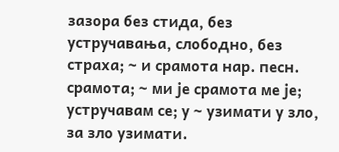зазора без стида, без устручавања, слободно, без страха; ~ и срамота нар. песн. срамота; ~ ми је срамота ме је; устручавам се; у ~ узимати у зло, за зло узимати.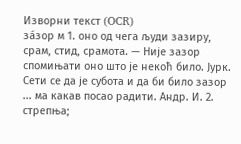Изворни текст (OCR)
за́зор м 1. оно од чега људи зазиру, срам, стид, срамота. — Није зазор спомињати оно што је некоћ било. Јурк. Сети се да је субота и да би било зазор ... ма какав посао радити. Андр. И. 2. стрепња;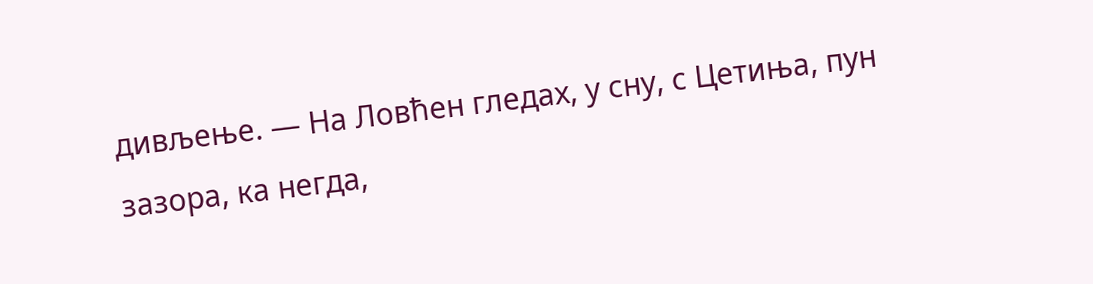дивљење. — На Ловћен гледах, у сну, с Цетиња, пун зазора, ка негда,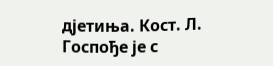дјетиња. Кост. Л. Госпође је с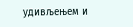удивљењем и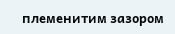племенитим зазором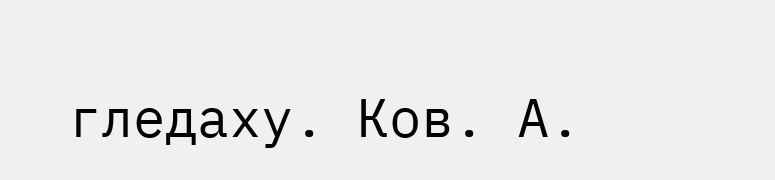гледаху. Ков. А.